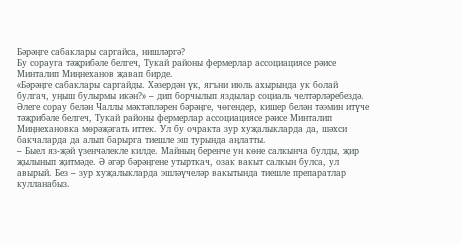Бәрәңге сабаклары саргайса, нишләргә?
Бу сорауга тәҗрибәле белгеч, Тукай районы фермерлар ассоциациясе рәисе Минталип Миңнеханов җавап бирде.
«Бәрәңге сабаклары саргайды. Хәзердән үк, ягъни июль ахырында ук болай булгач, уңыш булырмы икән?» – дип борчылып яздылар социаль челтәрләребездә. Әлеге сорау белән Чаллы мәктәпләрен бәрәңге, чөгендер, кишер белән тәэмин итүче тәҗрибәле белгеч, Тукай районы фермерлар ассоциациясе рәисе Минталип Миңнехановка мөрәҗәгать иттек. Ул бу очракта зур хуҗалыкларда да, шәхси бакчаларда да алып барырга тиешле эш турында аңлатты.
– Быел яз-җәй үзенчәлекле килде. Майның беренче ун көне салкынча булды, җир җылынып җитмәде. Ә әгәр бәрәңгене утырткач, озак вакыт салкын булса, ул авырый. Без – зур хуҗалыкларда эшләүчеләр вакытында тиешле препаратлар кулланабыз.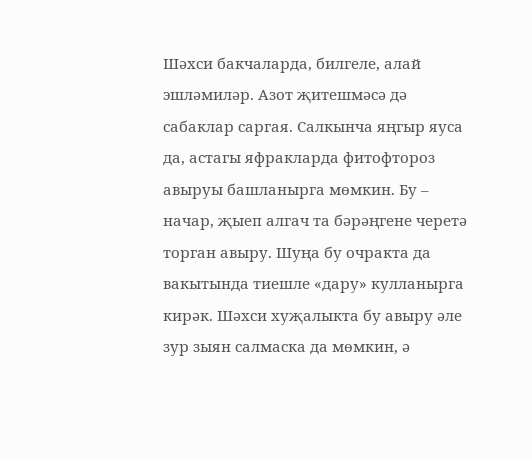Шәхси бакчаларда, билгеле, алай эшләмиләр. Азот җитешмәсә дә сабаклар саргая. Салкынча яңгыр яуса да, астагы яфракларда фитофтороз авыруы башланырга мөмкин. Бу – начар, җыеп алгач та бәрәңгене черетә торган авыру. Шуңа бу очракта да вакытында тиешле «дару» кулланырга кирәк. Шәхси хуҗалыкта бу авыру әле зур зыян салмаска да мөмкин, ә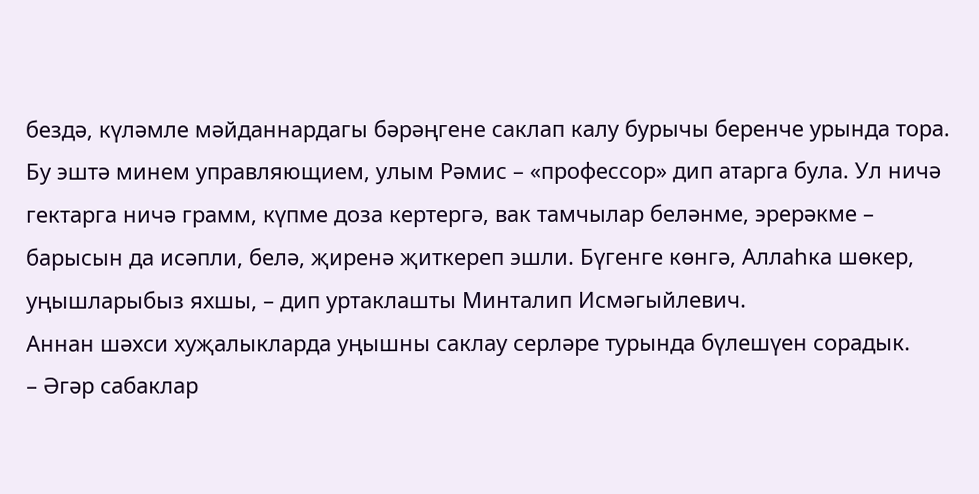бездә, күләмле мәйданнардагы бәрәңгене саклап калу бурычы беренче урында тора. Бу эштә минем управляющием, улым Рәмис – «профессор» дип атарга була. Ул ничә гектарга ничә грамм, күпме доза кертергә, вак тамчылар беләнме, эрерәкме – барысын да исәпли, белә, җиренә җиткереп эшли. Бүгенге көнгә, Аллаһка шөкер, уңышларыбыз яхшы, – дип уртаклашты Минталип Исмәгыйлевич.
Аннан шәхси хуҗалыкларда уңышны саклау серләре турында бүлешүен сорадык.
– Әгәр сабаклар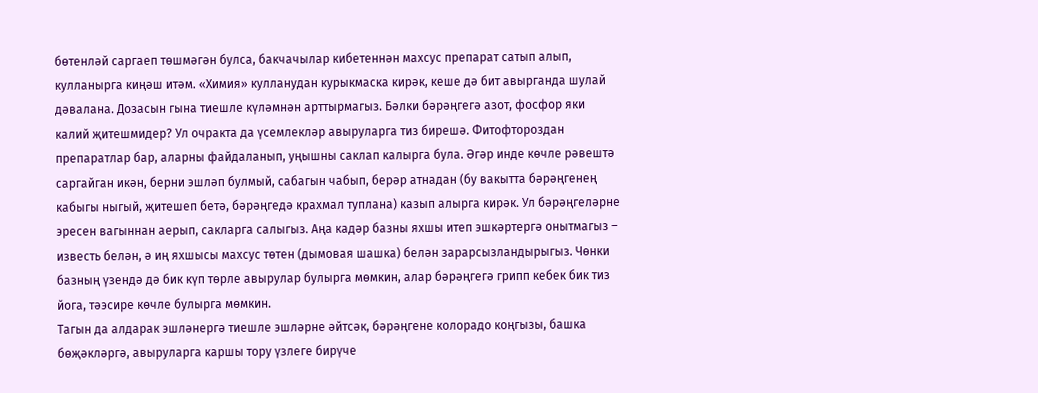бөтенләй саргаеп төшмәгән булса, бакчачылар кибетеннән махсус препарат сатып алып, кулланырга киңәш итәм. «Химия» кулланудан курыкмаска кирәк, кеше дә бит авырганда шулай дәвалана. Дозасын гына тиешле күләмнән арттырмагыз. Бәлки бәрәңгегә азот, фосфор яки калий җитешмидер? Ул очракта да үсемлекләр авыруларга тиз бирешә. Фитофтороздан препаратлар бар, аларны файдаланып, уңышны саклап калырга була. Әгәр инде көчле рәвештә саргайган икән, берни эшләп булмый, сабагын чабып, берәр атнадан (бу вакытта бәрәңгенең кабыгы ныгый, җитешеп бетә, бәрәңгедә крахмал туплана) казып алырга кирәк. Ул бәрәңгеләрне эресен вагыннан аерып, сакларга салыгыз. Аңа кадәр базны яхшы итеп эшкәртергә онытмагыз – известь белән, ә иң яхшысы махсус төтен (дымовая шашка) белән зарарсызландырыгыз. Чөнки базның үзендә дә бик күп төрле авырулар булырга мөмкин, алар бәрәңгегә грипп кебек бик тиз йога, тәэсире көчле булырга мөмкин.
Тагын да алдарак эшләнергә тиешле эшләрне әйтсәк, бәрәңгене колорадо коңгызы, башка бөҗәкләргә, авыруларга каршы тору үзлеге бирүче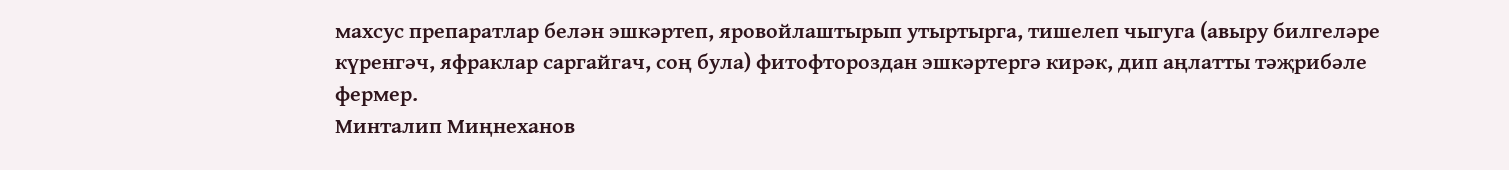махсус препаратлар белән эшкәртеп, яровойлаштырып утыртырга, тишелеп чыгуга (авыру билгеләре күренгәч, яфраклар саргайгач, соң була) фитофтороздан эшкәртергә кирәк, дип аңлатты тәҗрибәле фермер.
Минталип Миңнеханов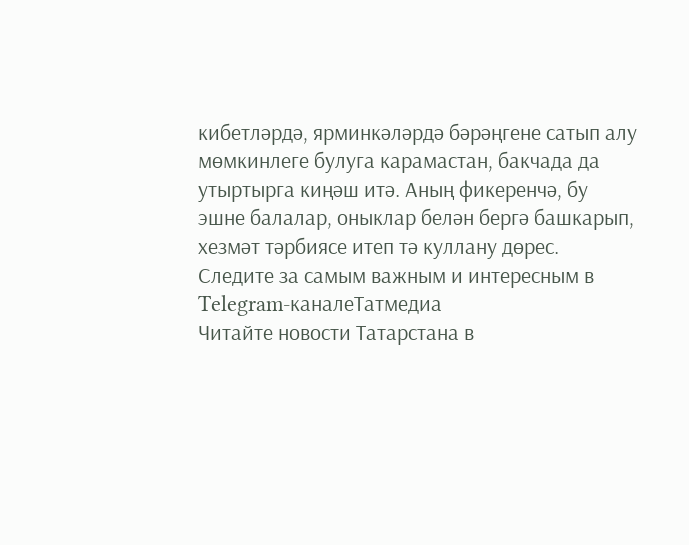кибетләрдә, ярминкәләрдә бәрәңгене сатып алу мөмкинлеге булуга карамастан, бакчада да утыртырга киңәш итә. Аның фикеренчә, бу эшне балалар, оныклар белән бергә башкарып, хезмәт тәрбиясе итеп тә куллану дөрес.
Следите за самым важным и интересным в Telegram-каналеТатмедиа
Читайте новости Татарстана в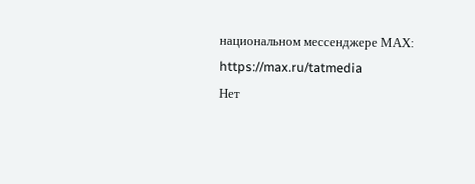национальном мессенджере MАХ: https://max.ru/tatmedia
Нет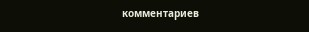комментариев